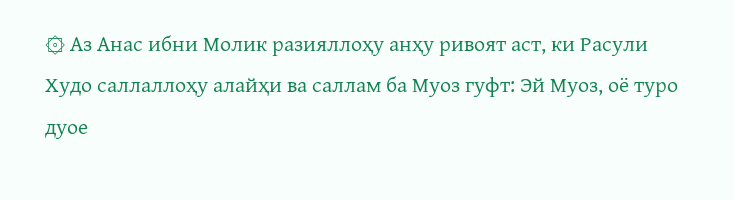۞ Аз Анас ибни Молик разияллоҳу анҳу ривоят аст, ки Расули Худо саллаллоҳу алайҳи ва саллам ба Муоз гуфт: Эй Муоз, оё туро дуое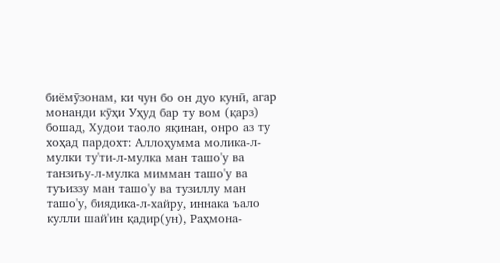биёмӯзонам, ки чун бо он дуо кунӣ, агар монанди кӯҳи Уҳуд бар ту вом (қарз) бошад, Худои таоло яқинан, онро аз ту хоҳад пардохт: Аллоҳумма молика-л-мулки ту'ти-л-мулка ман ташо'у ва танзиъу-л-мулка мимман ташо'у ва туъиззу ман ташо'у ва тузиллу ман ташо'у, биядика-л-хайру, иннака ъало кулли шай'ин қадир(ун), Раҳмона-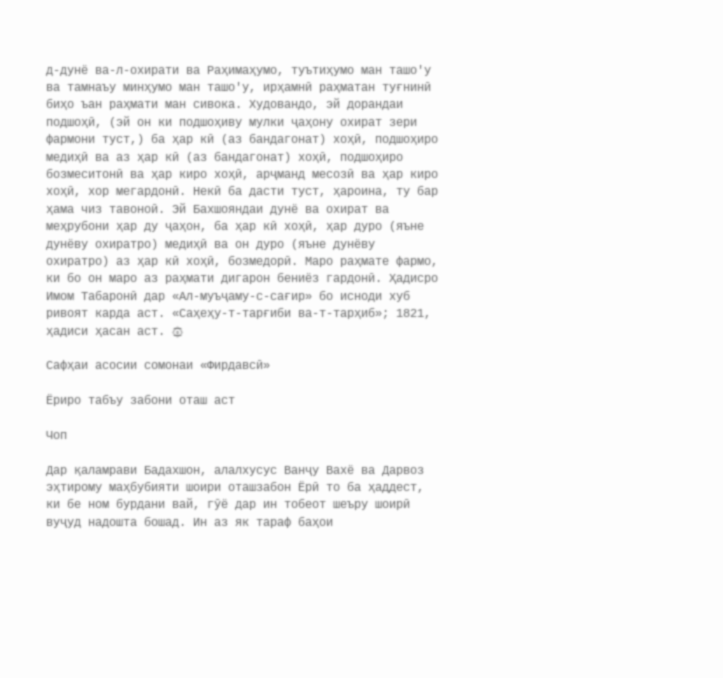д-дунё ва-л-охирати ва Раҳимаҳумо, туътиҳумо ман ташо'у ва тамнаъу минҳумо ман ташо'у, ирҳамнӣ раҳматан туғнинӣ биҳо ъан раҳмати ман сивока. Худовандо, эй дорандаи подшоҳӣ, (эй он ки подшоҳиву мулки ҷаҳону охират зери фармони туст,) ба ҳар кӣ (аз бандагонат) хоҳӣ, подшоҳиро медиҳӣ ва аз ҳар кӣ (аз бандагонат) хоҳӣ, подшоҳиро бозмеситонӣ ва ҳар киро хоҳӣ, арҷманд месозӣ ва ҳар киро хоҳӣ, хор мегардонӣ. Некӣ ба дасти туст, ҳароина, ту бар ҳама чиз тавоноӣ. Эй Бахшояндаи дунё ва охират ва меҳрубони ҳар ду ҷаҳон, ба ҳар кӣ хоҳӣ, ҳар дуро (яъне дунёву охиратро) медиҳӣ ва он дуро (яъне дунёву охиратро) аз ҳар кӣ хоҳӣ, бозмедорӣ. Маро раҳмате фармо, ки бо он маро аз раҳмати дигарон бениёз гардонӣ. Ҳадисро Имом Табаронӣ дар «Ал-муъҷаму-с-сағир» бо исноди хуб ривоят карда аст. «Саҳеҳу-т-тарғиби ва-т-тарҳиб»; 1821, ҳадиси ҳасан аст. ۞

Сафҳаи асосии сомонаи «Фирдавсӣ»

Ёриро табъу забони оташ аст

Чоп

Дар қаламрави Бадахшон, алалхусус Ванҷу Вахё ва Дарвоз эҳтирому маҳбубияти шоири оташзабон Ёрӣ то ба ҳаддест, ки бе ном бурдани вай, гӯё дар ин тобеот шеъру шоирӣ вуҷуд надошта бошад. Ин аз як тараф баҳои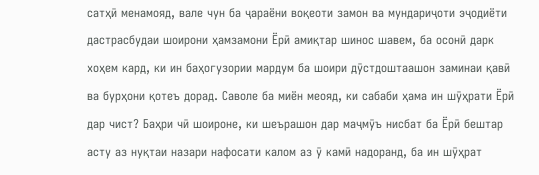сатҳӣ менамояд, вале чун ба ҷараёни воқеоти замон ва мундариҷоти эҷодиёти дастрасбудаи шоирони ҳамзамони Ёрӣ амиқтар шинос шавем, ба осонӣ дарк хоҳем кард, ки ин баҳогузории мардум ба шоири дӯстдоштаашон заминаи қавӣ ва бурҳони қотеъ дорад. Саволе ба миён меояд, ки сабаби ҳама ин шӯҳрати Ёрӣ дар чист? Баҳри чӣ шоироне, ки шеърашон дар маҷмӯъ нисбат ба Ёрӣ бештар асту аз нуқтаи назари нафосати калом аз ӯ камӣ надоранд, ба ин шӯҳрат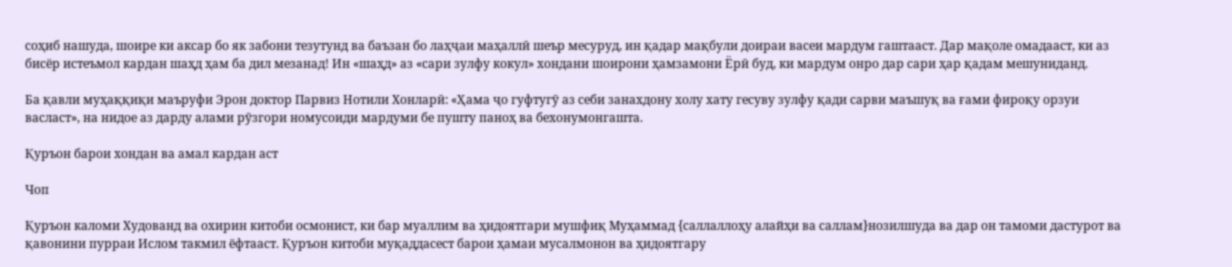соҳиб нашуда, шоире ки аксар бо як забони тезутунд ва баъзан бо лаҳҷаи маҳаллӣ шеър месуруд, ин қадар мақбули доираи васеи мардум гаштааст. Дар мақоле омадааст, ки аз бисёр истеъмол кардан шаҳд ҳам ба дил мезанад! Ин «шаҳд» аз «сари зулфу кокул» хондани шоирони ҳамзамони Ёрӣ буд, ки мардум онро дар сари ҳар қадам мешуниданд.

Ба қавли муҳаққиқи маъруфи Эрон доктор Парвиз Нотили Хонларӣ: «Ҳама ҷо гуфтугӯ аз себи занахдону холу хату гесуву зулфу қади сарви маъшуқ ва ғами фироқу орзуи васласт», на нидое аз дарду алами рӯзгори номусоиди мардуми бе пушту паноҳ ва бехонумонгашта.

Қуръон барои хондан ва амал кардан аст

Чоп

Қуръон каломи Худованд ва охирин китоби осмонист, ки бар муаллим ва ҳидоятгари мушфиқ Муҳаммад {саллаллоҳу алайҳи ва саллам}нозилшуда ва дар он тамоми дастурот ва қавонини пурраи Ислом такмил ёфтааст. Қуръон китоби муқаддасест барои ҳамаи мусалмонон ва ҳидоятгару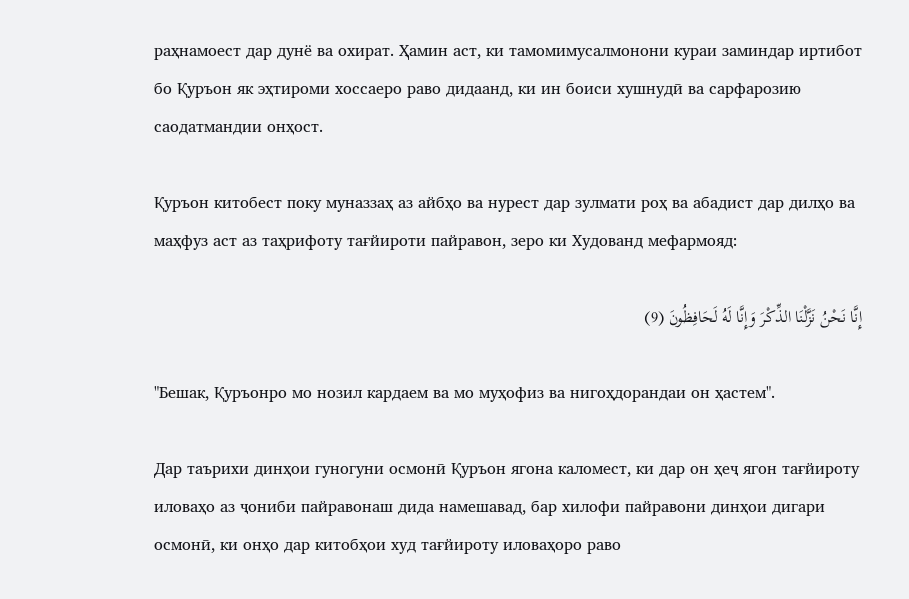раҳнамоест дар дунё ва охират. Ҳамин аст, ки тамомимусалмонони кураи заминдар иртибот бо Қуръон як эҳтироми хоссаеро раво дидаанд, ки ин боиси хушнудӣ ва сарфарозию саодатмандии онҳост.

Қуръон китобест поку муназзаҳ аз айбҳо ва нурест дар зулмати роҳ ва абадист дар дилҳо ва маҳфуз аст аз таҳрифоту тағйироти пайравон, зеро ки Худованд мефармояд:

إِنَّا نَحْنُ نَزَّلْنَا الذِّكْرَ وَإِنَّا لَهُ لَحَافِظُونَ (9)

"Бешак, Қуръонро мо нозил кардаем ва мо муҳофиз ва нигоҳдорандаи он ҳастем".

Дар таърихи динҳои гуногуни осмонӣ Қуръон ягона каломест, ки дар он ҳеҷ ягон тағйироту иловаҳо аз ҷониби пайравонаш дида намешавад, бар хилофи пайравони динҳои дигари осмонӣ, ки онҳо дар китобҳои худ тағйироту иловаҳоро раво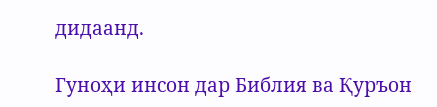дидаанд.

Гуноҳи инсон дар Библия ва Қуръон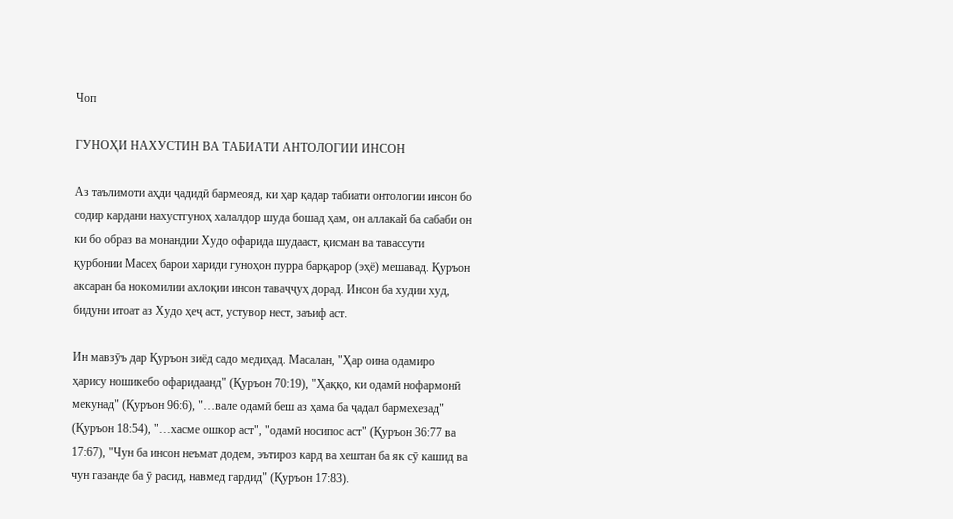Чоп

ГУНОҲИ НАХУСТИН ВА ТАБИАТИ АНТОЛОГИИ ИНСОН

Аз таълимоти аҳди ҷадидӣ бармеояд, ки ҳар қадар табиати онтологии инсон бо содир кардани нахустгуноҳ халалдор шуда бошад ҳам, он аллакай ба сабаби он ки бо образ ва монандии Худо офарида шудааст, қисман ва тавассути қурбонии Масеҳ барои хариди гуноҳон пурра барқарор (эҳё) мешавад. Қуръон аксаран ба нокомилии ахлоқии инсон таваҷҷуҳ дорад. Инсон ба худии худ, бидуни итоат аз Худо ҳеҷ аст, устувор нест, заъиф аст.

Ин мавзӯъ дар Қуръон зиёд садо медиҳад. Масалан, "Ҳар оина одамиро ҳарису ношикебо офаридаанд" (Қуръон 70:19), "Ҳаққо, ки одамӣ нофармонӣ мекунад" (Қуръон 96:6), "…вале одамӣ беш аз ҳама ба ҷадал бармехезад" (Қуръон 18:54), "…хасме ошкор аст", "одамӣ носипос аст" (Қуръон 36:77 ва 17:67), "Чун ба инсон неъмат додем, эътироз кард ва хештан ба як сӯ кашид ва чун газанде ба ӯ расид, навмед гардид" (Қуръон 17:83).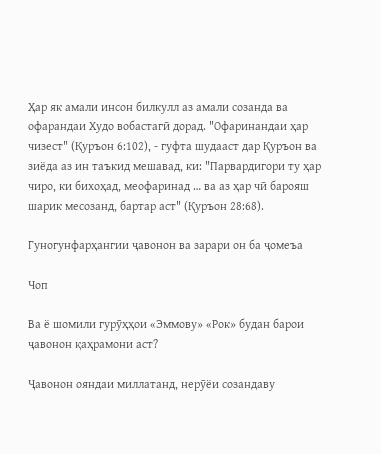Ҳар як амали инсон билкулл аз амали созанда ва офарандаи Худо вобастагӣ дорад. "Офаринандаи ҳар чизест" (Қуръон 6:102), - гуфта шудааст дар Қуръон ва зиёда аз ин таъкид мешавад, ки: "Парвардигори ту ҳар чиро, ки бихоҳад, меофаринад … ва аз ҳар чӣ барояш шарик месозанд, бартар аст" (Қуръон 28:68).

Гуногунфарҳангии ҷавонон ва зарари он ба ҷомеъа

Чоп

Ва ё шомили гурӯҳҳои «Эммову» «Рок» будан барои ҷавонон қаҳрамони аст?

Ҷавонон ояндаи миллатанд, нерӯёи созандаву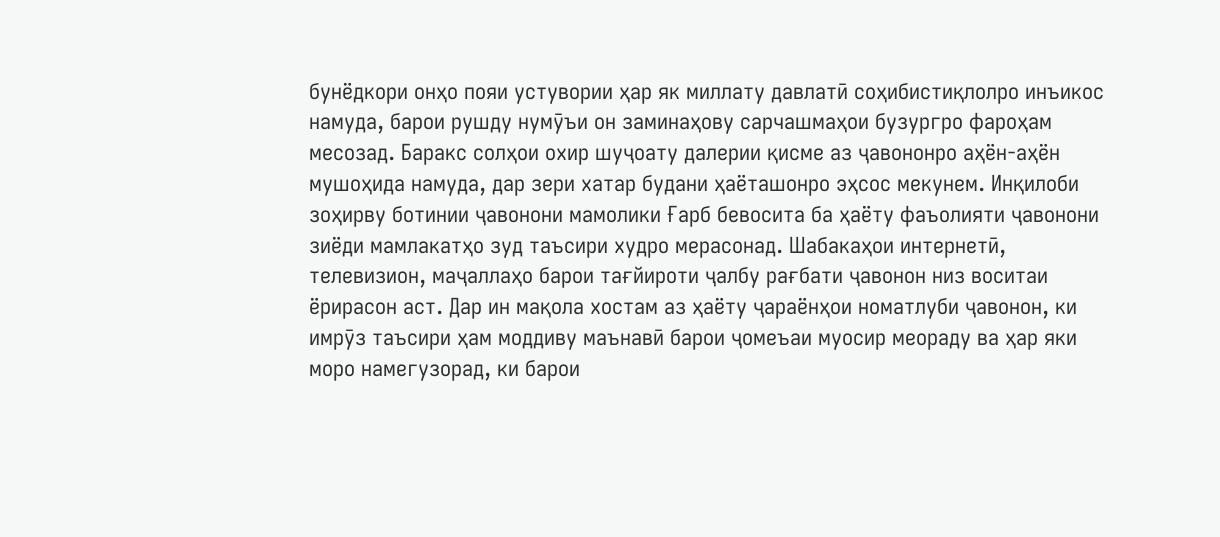бунёдкори онҳо пояи устувории ҳар як миллату давлатӣ соҳибистиқлолро инъикос намуда, барои рушду нумӯъи он заминаҳову сарчашмаҳои бузургро фароҳам месозад. Баракс солҳои охир шуҷоату далерии қисме аз ҷавононро аҳён-аҳён мушоҳида намуда, дар зери хатар будани ҳаёташонро эҳсос мекунем. Инқилоби зоҳирву ботинии ҷавонони мамолики Ғарб бевосита ба ҳаёту фаъолияти ҷавонони зиёди мамлакатҳо зуд таъсири худро мерасонад. Шабакаҳои интернетӣ, телевизион, маҷаллаҳо барои тағйироти ҷалбу рағбати ҷавонон низ воситаи ёрирасон аст. Дар ин мақола хостам аз ҳаёту ҷараёнҳои номатлуби ҷавонон, ки имрӯз таъсири ҳам моддиву маънавӣ барои ҷомеъаи муосир меораду ва ҳар яки моро намегузорад, ки барои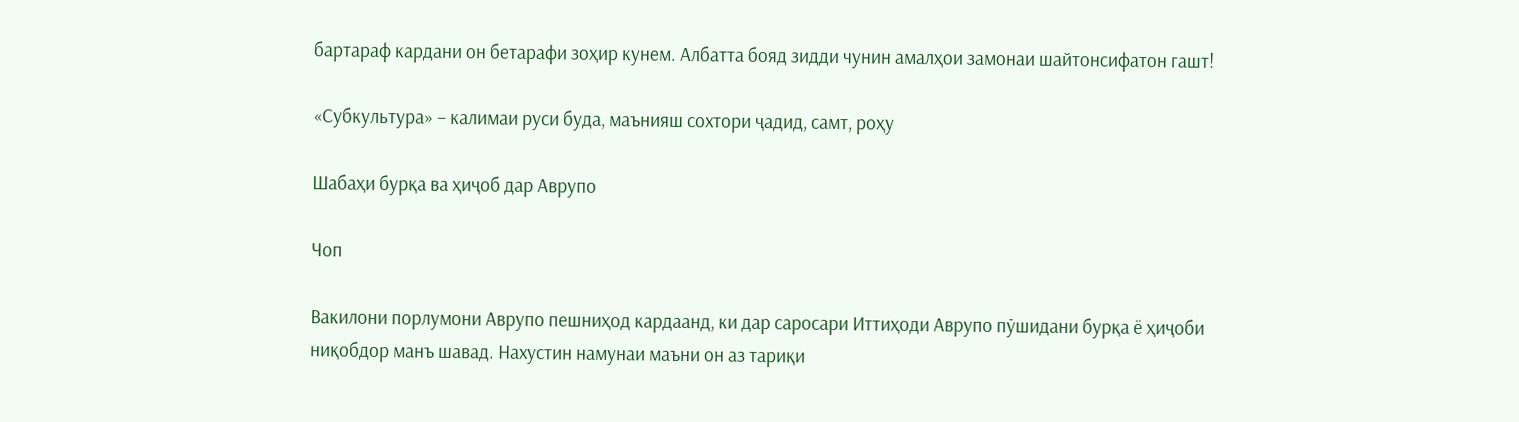бартараф кардани он бетарафи зоҳир кунем. Албатта бояд зидди чунин амалҳои замонаи шайтонсифатон гашт!

«Субкультура» – калимаи руси буда, маънияш сохтори ҷадид, самт, роҳу

Шабаҳи бурқа ва ҳиҷоб дар Аврупо

Чоп

Вакилони порлумони Аврупо пешниҳод кардаанд, ки дар саросари Иттиҳоди Аврупо пӯшидани бурқа ё ҳиҷоби ниқобдор манъ шавад. Нахустин намунаи маъни он аз тариқи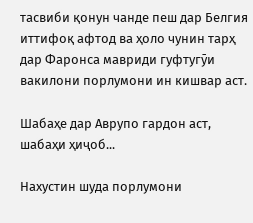тасвиби қонун чанде пеш дар Белгия иттифоқ афтод ва ҳоло чунин тарҳ дар Фаронса мавриди гуфтугӯи вакилони порлумони ин кишвар аст.

Шабаҳе дар Аврупо гардон аст, шабаҳи ҳиҷоб...

Нахустин шуда порлумони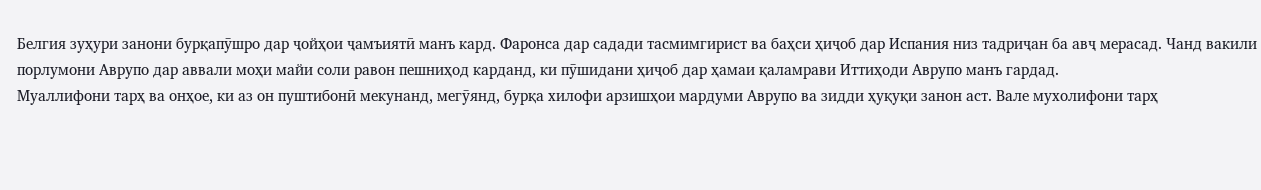Белгия зуҳури занони бурқапӯшро дар ҷойҳои ҷамъиятӣ манъ кард. Фаронса дар садади тасмимгирист ва баҳси ҳиҷоб дар Испания низ тадриҷан ба авҷ мерасад. Чанд вакили порлумони Аврупо дар аввали моҳи майи соли равон пешниҳод карданд, ки пӯшидани ҳиҷоб дар ҳамаи қаламрави Иттиҳоди Аврупо манъ гардад.
Муаллифони тарҳ ва онҳое, ки аз он пуштибонӣ мекунанд, мегӯянд, бурқа хилофи арзишҳои мардуми Аврупо ва зидди ҳуқуқи занон аст. Вале мухолифони тарҳ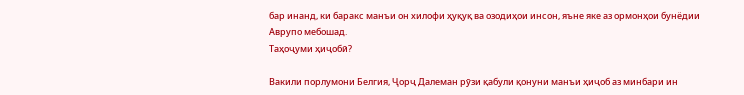бар инанд, ки баракс манъи он хилофи ҳуқуқ ва озодиҳои инсон, яъне яке аз ормонҳои бунёдии Аврупо мебошад.
Таҳоҷуми ҳиҷобӣ?

Вакили порлумони Белгия, Ҷорҷ Далеман рӯзи қабули қонуни манъи ҳиҷоб аз минбари ин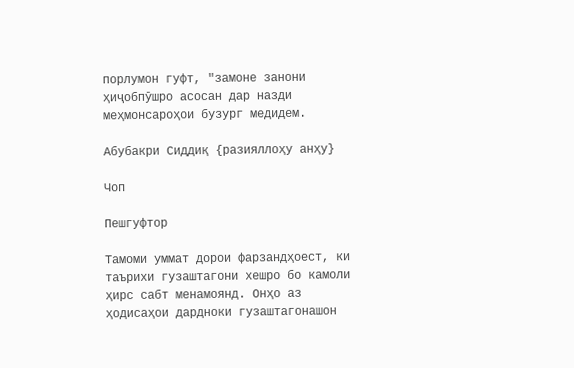порлумон гуфт, "замоне занони ҳиҷобпӯшро асосан дар назди меҳмонсароҳои бузург медидем.

Абубакри Сиддиқ {разияллоҳу анҳу}

Чоп

Пешгуфтор

Тамоми уммат дорои фарзандҳоест, ки таърихи гузаштагони хешро бо камоли ҳирс сабт менамоянд. Онҳо аз ҳодисаҳои дардноки гузаштагонашон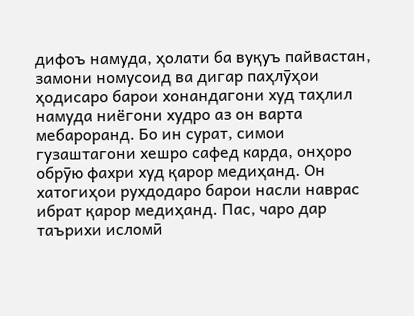дифоъ намуда, ҳолати ба вуқуъ пайвастан, замони номусоид ва дигар паҳлӯҳои ҳодисаро барои хонандагони худ таҳлил намуда ниёгони худро аз он варта мебароранд. Бо ин сурат, симои гузаштагони хешро сафед карда, онҳоро обрӯю фахри худ қарор медиҳанд. Он хатогиҳои рухдодаро барои насли наврас ибрат қарор медиҳанд. Пас, чаро дар таърихи исломӣ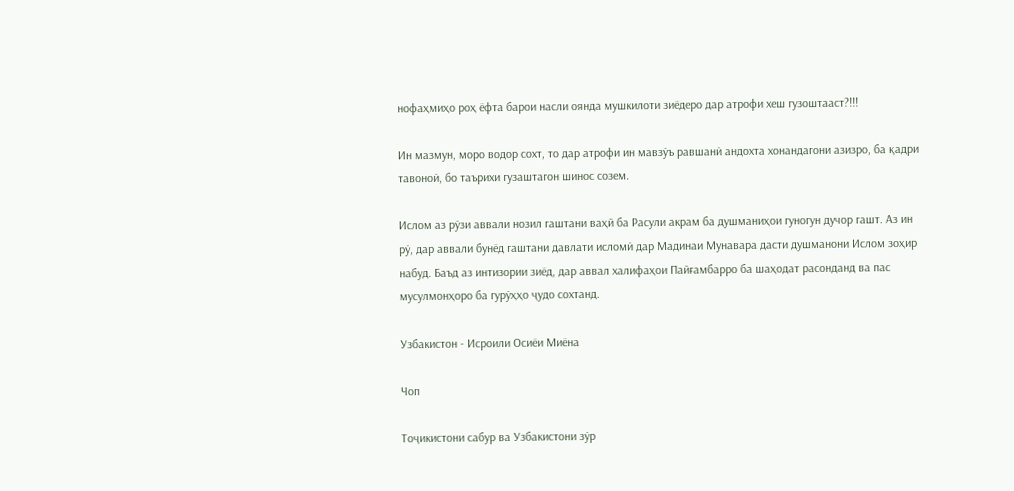нофаҳмиҳо роҳ ёфта барои насли оянда мушкилоти зиёдеро дар атрофи хеш гузоштааст?!!!

Ин мазмун, моро водор сохт, то дар атрофи ин мавзӯъ равшанӣ андохта хонандагони азизро, ба қадри тавоноӣ, бо таърихи гузаштагон шинос созем.

Ислом аз рӯзи аввали нозил гаштани ваҳй ба Расули акрам ба душманиҳои гуногун дучор гашт. Аз ин рӯ, дар аввали бунёд гаштани давлати исломӣ дар Мадинаи Мунавара дасти душманони Ислом зоҳир набуд. Баъд аз интизории зиёд, дар аввал халифаҳои Пайғамбарро ба шаҳодат расонданд ва пас мусулмонҳоро ба гурӯҳҳо ҷудо сохтанд.

Узбакистон - Исроили Осиёи Миёна

Чоп

Тоҷикистони сабур ва Узбакистони зӯр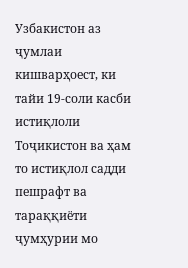Узбакистон аз ҷумлаи кишварҳоест, ки тайи 19-соли касби истиқлоли Тоҷикистон ва ҳам то истиқлол садди пешрафт ва тараққиёти ҷумҳурии мо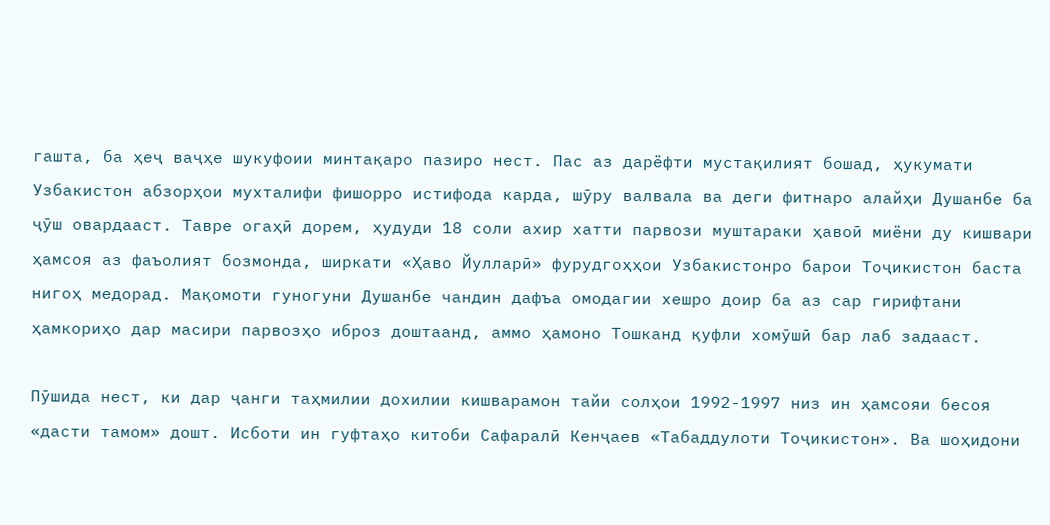гашта, ба ҳеҷ ваҷҳе шукуфоии минтақаро пазиро нест. Пас аз дарёфти мустақилият бошад, ҳукумати Узбакистон абзорҳои мухталифи фишорро истифода карда, шӯру валвала ва деги фитнаро алайҳи Душанбе ба ҷӯш овардааст. Тавре огаҳӣ дорем, ҳудуди 18 соли ахир хатти парвози муштараки ҳавоӣ миёни ду кишвари ҳамсоя аз фаъолият бозмонда, ширкати «Ҳаво Йулларӣ» фурудгоҳҳои Узбакистонро барои Тоҷикистон баста нигоҳ медорад. Мақомоти гуногуни Душанбе чандин дафъа омодагии хешро доир ба аз сар гирифтани ҳамкориҳо дар масири парвозҳо иброз доштаанд, аммо ҳамоно Тошканд қуфли хомӯшӣ бар лаб задааст.

Пӯшида нест, ки дар ҷанги таҳмилии дохилии кишварамон тайи солҳои 1992-1997 низ ин ҳамсояи бесоя «дасти тамом» дошт. Исботи ин гуфтаҳо китоби Сафаралӣ Кенҷаев «Табаддулоти Тоҷикистон». Ва шоҳидони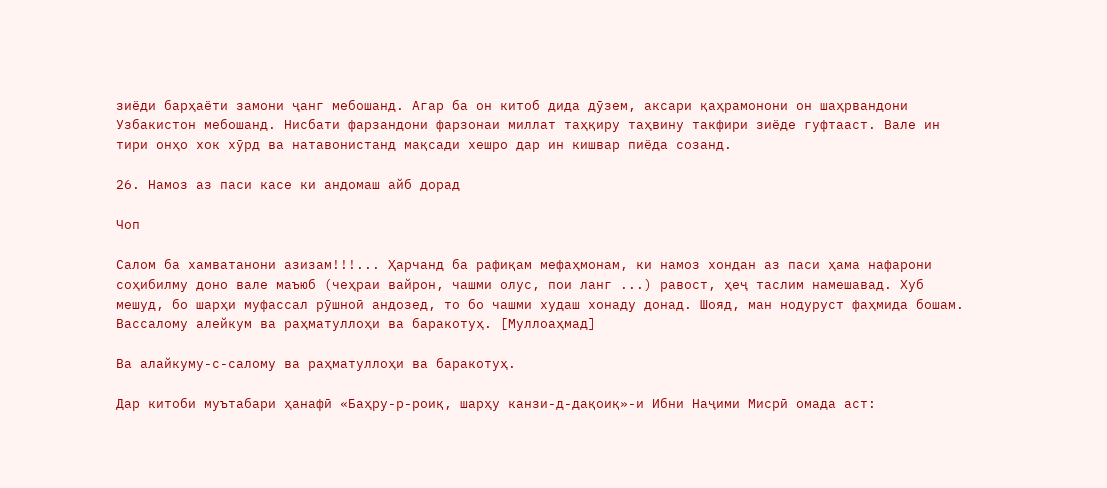зиёди барҳаёти замони ҷанг мебошанд. Агар ба он китоб дида дӯзем, аксари қаҳрамонони он шаҳрвандони Узбакистон мебошанд. Нисбати фарзандони фарзонаи миллат таҳқиру таҳвину такфири зиёде гуфтааст. Вале ин тири онҳо хок хӯрд ва натавонистанд мақсади хешро дар ин кишвар пиёда созанд.

26. Намоз аз паси касе ки андомаш айб дорад

Чоп

Салом ба хамватанони азизам!!!... Ҳарчанд ба рафиқам мефаҳмонам, ки намоз хондан аз паси ҳама нафарони соҳибилму доно вале маъюб (чеҳраи вайрон, чашми олус, пои ланг ...) равост, ҳеҷ таслим намешавад. Хуб мешуд, бо шарҳи муфассал рӯшноӣ андозед, то бо чашми худаш хонаду донад. Шояд, ман нодуруст фаҳмида бошам. Вассалому алейкум ва раҳматуллоҳи ва баракотуҳ. [Муллоаҳмад]

Ва алайкуму-с-салому ва раҳматуллоҳи ва баракотуҳ.

Дар китоби муътабари ҳанафӣ «Баҳру-р-роиқ, шарҳу канзи-д-дақоиқ»-и Ибни Наҷими Мисрӣ омада аст: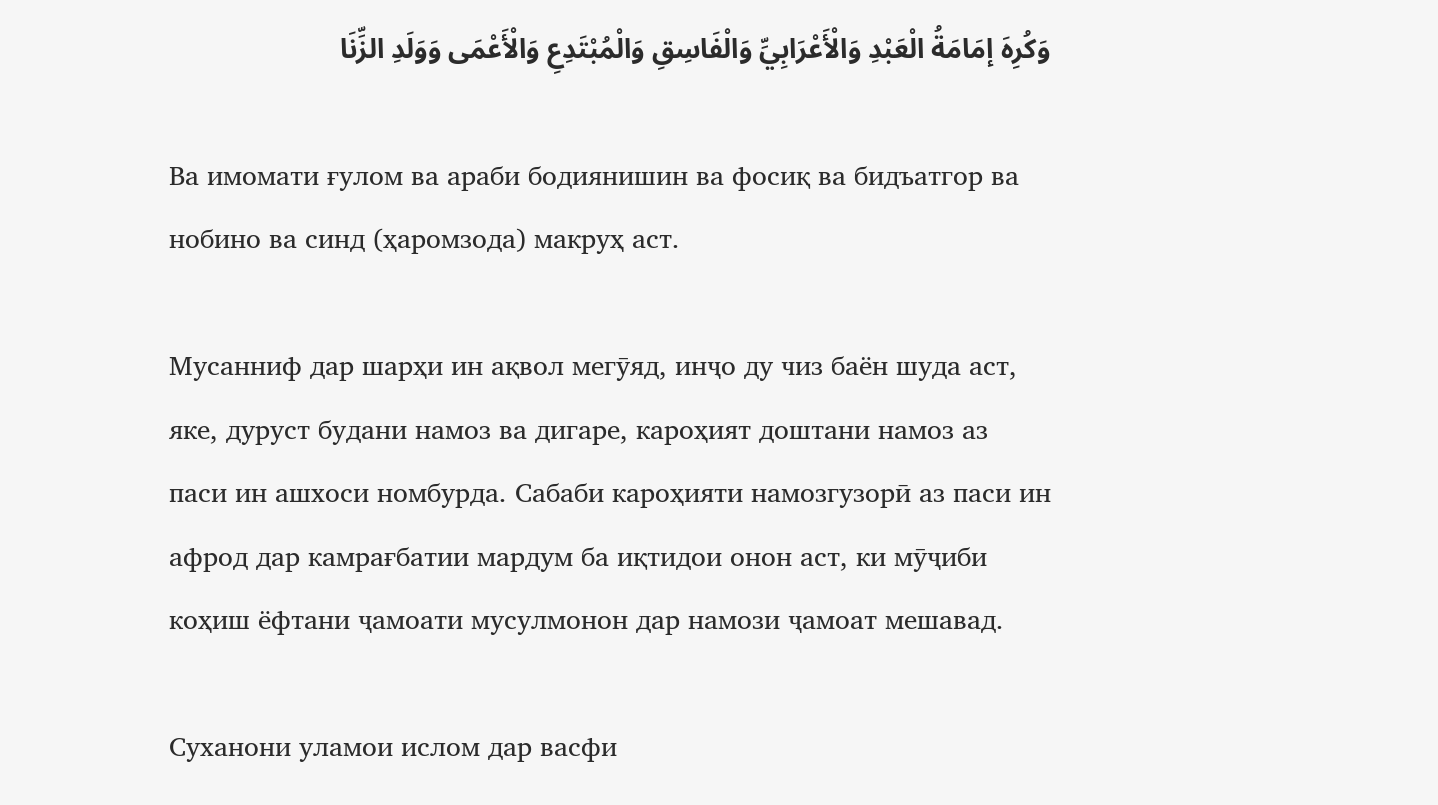وَكُرِهَ إمَامَةُ الْعَبْدِ وَالْأَعْرَابِيِّ وَالْفَاسِقِ وَالْمُبْتَدِعِ وَالْأَعْمَى وَوَلَدِ الزِّنَا

Ва имомати ғулом ва араби бодиянишин ва фосиқ ва бидъатгор ва нобино ва синд (ҳаромзода) макруҳ аст.

Мусанниф дар шарҳи ин ақвол мегӯяд, инҷо ду чиз баён шуда аст, яке, дуруст будани намоз ва дигаре, кароҳият доштани намоз аз паси ин ашхоси номбурда. Сабаби кароҳияти намозгузорӣ аз паси ин афрод дар камрағбатии мардум ба иқтидои онон аст, ки мӯҷиби коҳиш ёфтани ҷамоати мусулмонон дар намози ҷамоат мешавад.

Суханони уламои ислом дар васфи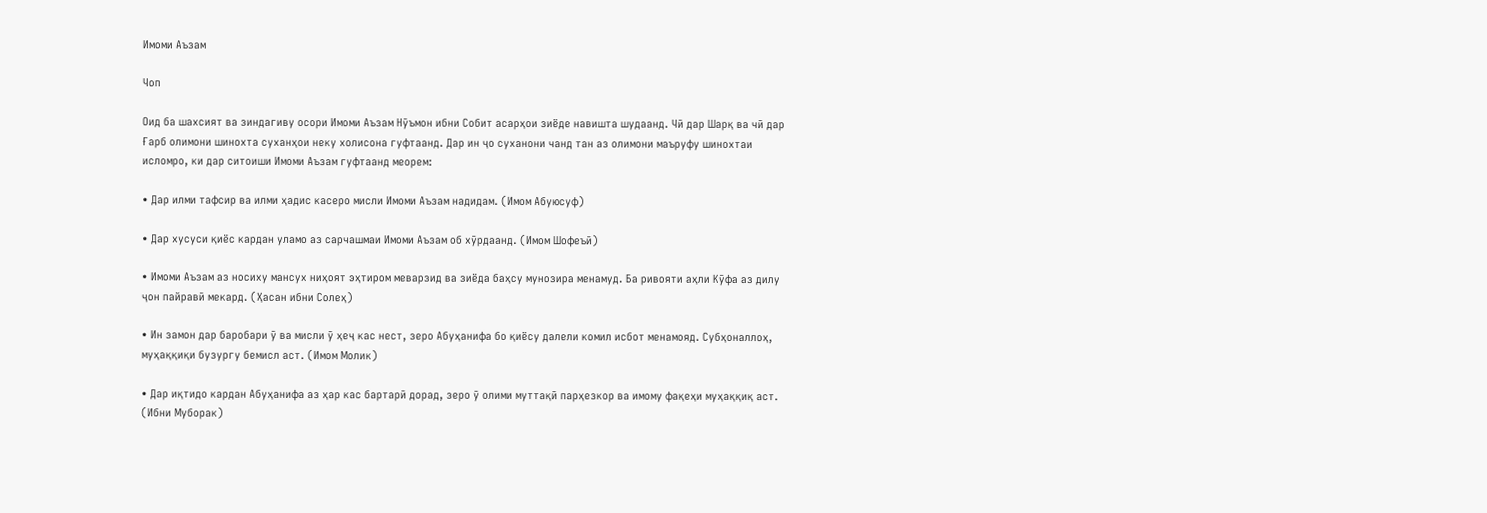Имоми Аъзам

Чоп

Оид ба шахсият ва зиндагиву осори Имоми Аъзам Нӯъмон ибни Собит асарҳои зиёде навишта шудаанд. Чӣ дар Шарқ ва чӣ дар Ғарб олимони шинохта суханҳои неку холисона гуфтаанд. Дар ин ҷо суханони чанд тан аз олимони маъруфу шинохтаи исломро, ки дар ситоиши Имоми Аъзам гуфтаанд меорем:

• Дар илми тафсир ва илми ҳадис касеро мисли Имоми Аъзам надидам. (Имом Абуюсуф)

• Дар хусуси қиёс кардан уламо аз сарчашмаи Имоми Аъзам об хӯрдаанд. (Имом Шофеъӣ)

• Имоми Аъзам аз носиху мансух ниҳоят эҳтиром меварзид ва зиёда баҳсу мунозира менамуд. Ба ривояти аҳли Кӯфа аз дилу ҷон пайравӣ мекард. (Ҳасан ибни Солеҳ)

• Ин замон дар баробари ӯ ва мисли ӯ ҳеҷ кас нест, зеро Абуҳанифа бо қиёсу далели комил исбот менамояд. Субҳоналлоҳ, муҳаққиқи бузургу бемисл аст. (Имом Молик)

• Дар иқтидо кардан Абуҳанифа аз ҳар кас бартарӣ дорад, зеро ӯ олими муттақӣ парҳезкор ва имому фақеҳи муҳаққиқ аст. (Ибни Муборак)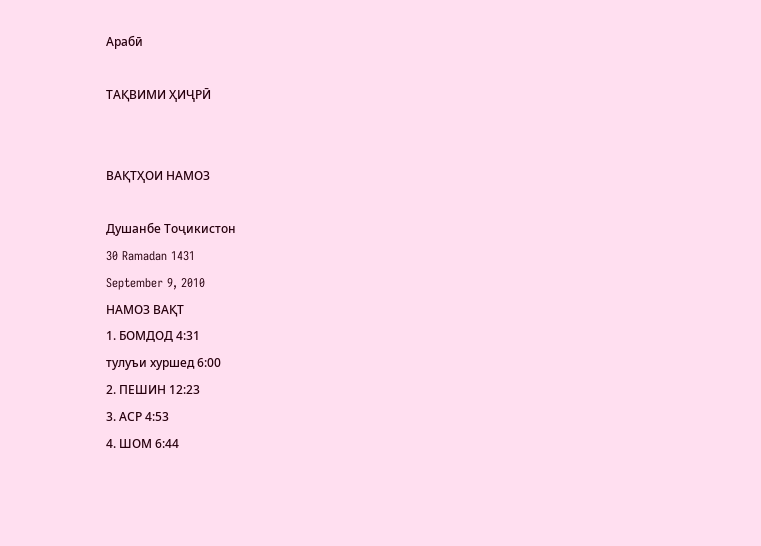Арабӣ

ТАҚВИМИ ҲИҶРӢ


ВАҚТҲОИ НАМОЗ

Душанбе Тоҷикистон
30 Ramadan 1431
September 9, 2010
НАМОЗ ВАҚТ
1. БОМДОД 4:31
тулуъи хуршед 6:00
2. ПЕШИН 12:23
3. АСР 4:53
4. ШОМ 6:44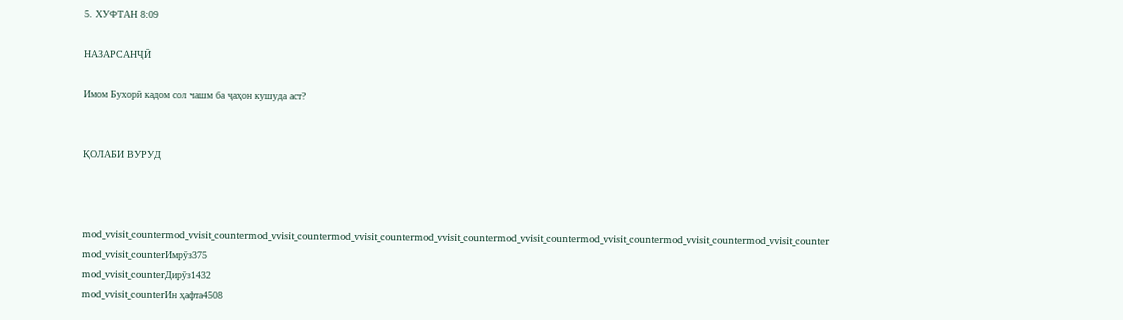5. ХУФТАН 8:09

НАЗАРСАНҶӢ

Имом Бухорӣ кадом сол чашм ба ҷаҳон кушуда аст?


ҚОЛАБИ ВУРУД



mod_vvisit_countermod_vvisit_countermod_vvisit_countermod_vvisit_countermod_vvisit_countermod_vvisit_countermod_vvisit_countermod_vvisit_countermod_vvisit_counter
mod_vvisit_counterИмрӯз375
mod_vvisit_counterДирӯз1432
mod_vvisit_counterИн ҳафта4508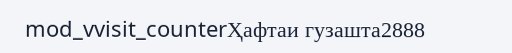mod_vvisit_counterҲафтаи гузашта2888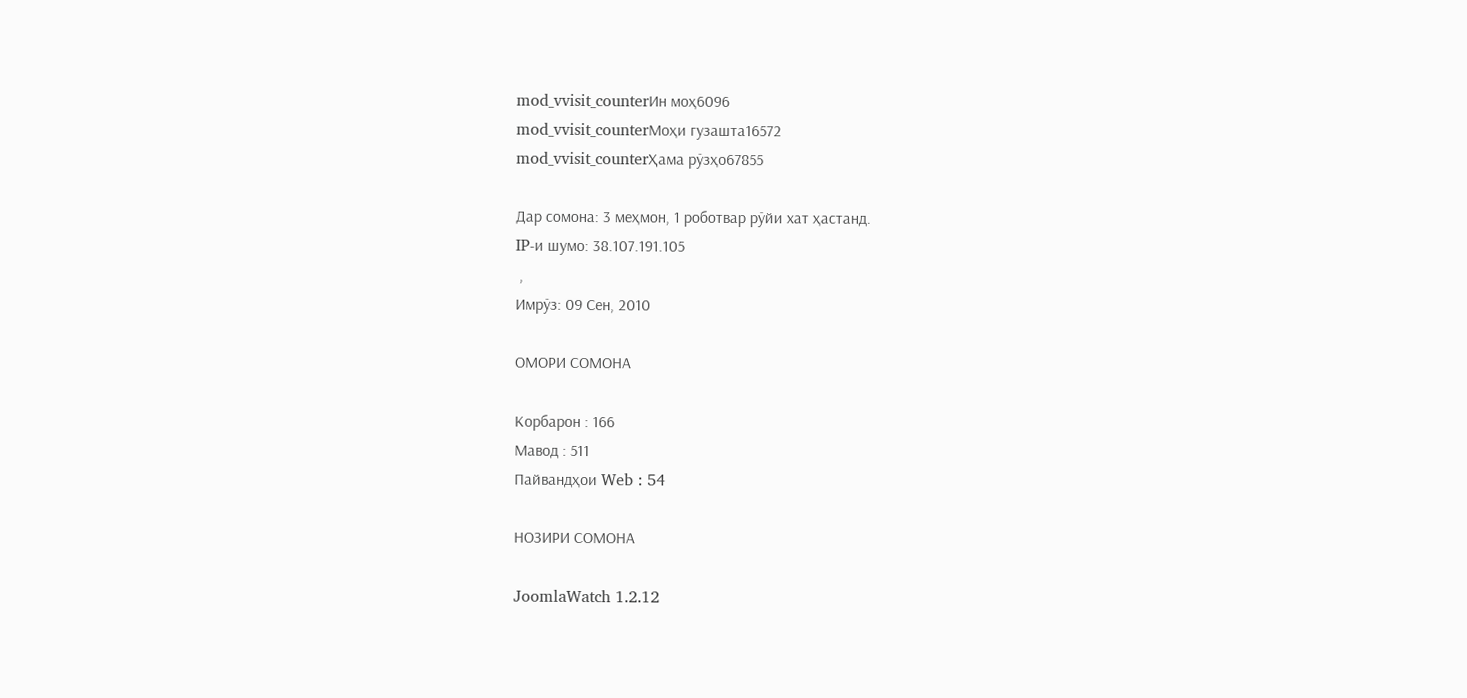mod_vvisit_counterИн моҳ6096
mod_vvisit_counterМоҳи гузашта16572
mod_vvisit_counterҲама рӯзҳо67855

Дар сомона: 3 меҳмон, 1 роботвар рӯйи хат ҳастанд.
IP-и шумо: 38.107.191.105
 ,
Имрӯз: 09 Сен, 2010

ОМОРИ СОМОНА

Корбарон : 166
Мавод : 511
Пайвандҳои Web : 54

НОЗИРИ СОМОНА

JoomlaWatch 1.2.12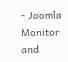- Joomla Monitor and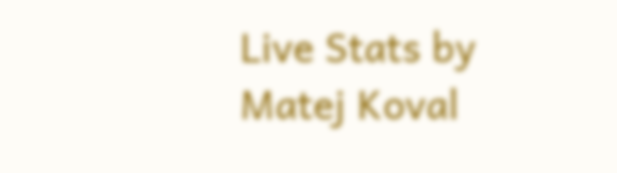Live Stats by Matej Koval